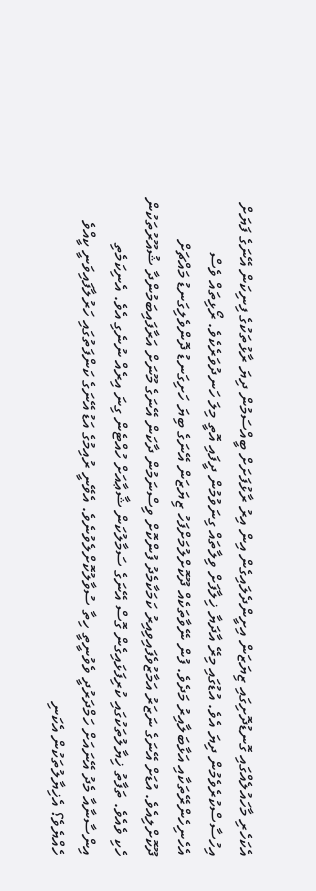އެކަހެރި މާހައުލެއްގައި ގޮނޑުދޮށިގައި ޒިޔަޒަން އިށީންދެލައިގެން އިން އިރު ރާޅުފަށަށް ބީއްސަމުން ދިޔަ ރާޅުތަކުގެ ފިނިކަން އޭނަގެ ފަޔަށް އިހުސާސްކުރެވެމުން ދިޔަ އެވެ. އުޑުގައި މިރޭ އާދަޔާ ޚިލާފަށް ވިލާތައް ގިނަވުމުން ދީފައި އޮތީ މިލަ ހަނދުވަރެކެވެ. ރޯޅިތައް ވެސް އެހެނިހެންރޭތަކާއި އަޅާބަލާއިރު މަދެވެ. ފުން ނޭވާތަކެއް ދޫކޮށްލުމަށްފަހު ޒިޔަޒަން އޭނަގެ ބިޔަ ހަށިގަނޑު ދޮންވެލިގަނޑު މައްޗަށް ދޫކޮށްލިއެވެ. އުޑަށް އޭނަގެ ނަޒަރު އަމާޒުވެފައިވިއިރު ކަމަކާމެދު ފުންކޮށް ވިސްނަމުން ދާކަން އޭނަގެ މޫނަށް އަރާފައިބަމުންދާ ޝުއޫރުތަކުން ހެކި ވެއެވެ. ތަފާތު ޚިޔާލުތަކުގައި ކުރިފަޅައިގެން ގޮސް އޭނަގެ ސަމާލުކަން ޝާޢާއަށް ހުއްޓެން ގިނަ އިރެއް ނުނެގި އެވެ. އެނިކަމެތި އިންސާނާއާ މެދު އޭނައަށް ހަމްދަރުދީ ވެވުނީތީ ހިތާ ސުވާލުކޮށްލެވުނެވެ. އެވޭނީ ރުއިމުގެ އަޑު އޭނަގެ ކަންފަތުގައި ހަރުލާފައިވަނީ ކީއްވެ ހެއްޔެވެ؟ އެޚިޔާލުތަކުން އެކަނި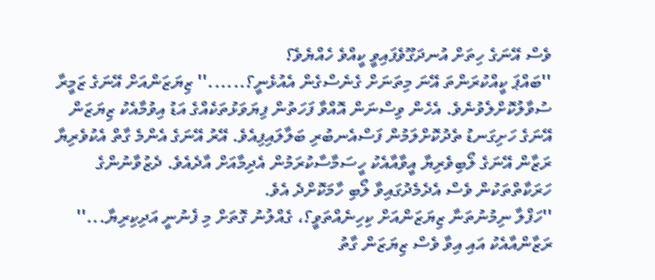ވެސް އޭނަގެ ހިތަށް އުނދަގޫވެފައިވީ ކީއްވެ ހެއްޔެވެ؟
''ބައްޕަ ކީއްކުރަންތަ އޭނަ މިތަނަށް ގެނެސްގެން އެއުޅެނީ؟......'' ޒިޔަޒަންއަށް އޭނަގެ ޒަމީރާ ސުވާލުކޮށްލެވުނެވެ. އެހެން ވިސްނަން އޮއްވާ ފަހަތުން ފިޔަވަޅުތަކެއްގެ އަޑު އިވުމާއެކު ޒިޔަޒަން އޭނަގެ ހަށިގަނޑު ތެދުކޮށްލަމުން ފަސްއެނބުރި ބަލާލައިފިއެވެ. އޭރު އޭނަގެ އެންމެ ގާތް އެކުވެރިޔާ ރަޒާން އޭނަގެ ލޯބިވެރިޔާ އީވާއާއެކު ހީސަމާސާކުރަމުން އެދިމާއަށް އާދެއެވެ. ދެޒުވާނުންގެ ހަރަކާތްތަކުން ވެސް އެދެމެދުގައިވާ ލޯބި ހާމަކޮށްދެ އެވެ.
''ހަފްލާ ނިމުނުތަނާ ޒިޔަޒަންއަށް ކިހިނެއްތަވީ؟، ގެއްލުނު ގޮތަށް މި ފެނުނީ އަދިކިރިޔާ...'' ރަޒާންއާއެކު އައި އިވާ ވެސް ޒިޔަޒަން ގާތު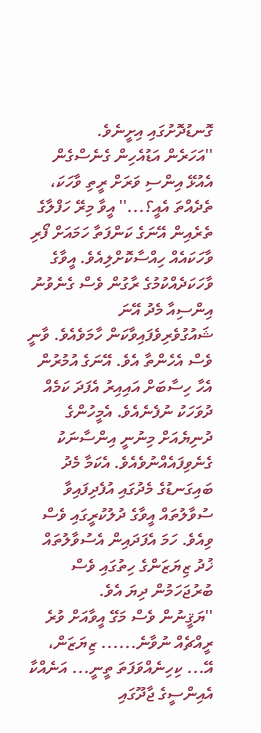ގޮނޑުދޮށުގައި އިށީނެވެ.
''އަހަރެން އަޑުއެހިން ގެނެސްގެން އެއުޅޭ އިންސި ވަރަށް ރީތި ވާހަކަ، ތެދެއްތަ އެއީ؟...'' އީވާ މިރޭ ހަފްލާގެ ތެރެއިން އޭނަގެ ކަންފަތާ ހަމައަށް ފޯރި ވާހަކައެއް ހިއްސާކޮށްލިއެވެ. އީވާގެ ވާހަކަދެއްކުމުގެ ރާގުން ވެސް ގެނެވުނު އިންސިއާ މެދު އޭނަ ޝައުގުވެރިވެފައިވާކަން ހާމަވެއެވެ. ވާނީ ވެސް އެހެންތާ އެވެ. އޭނަގެ އުމުރުން އެހާ ހިސާބަށް އައިއިރު އެފަދަ ކަމެއް ދުވަހަކު ނުފެނެއެވެ. އެމީހުންގެ ދުނިޔެއަށް މިނުނީ އިންސާނަކު ގެނެވިފައެއްނުވެއެވެ. އެކަމާ މެދު ބައިގަނޑުގެ މެދުގައި އުފެދިފައިވާ ސުވާލުތައް އީވާގެ ދުލުކުރީގައި ވެސް ވިއެވެ. ހަމަ އެފަދައިން އެސުވާލުތައް ޚުދު ޒިޔަޒަންގެ ހިތުގައި ވެސް ބުރުޖަހަމުން ދިޔަ އެވެ.
''ޔަޤީނުން ވެސް މަގޭ އީވާއަށް ވުރެ ރީއްޗެއް ނުވާނެ...... ޒިޔަޒަން، އޭ... ކިހިނެއްވަފަތަ ތީނީ... އަނެއްކާ އެއިންސީގެ ޖާދޫގައި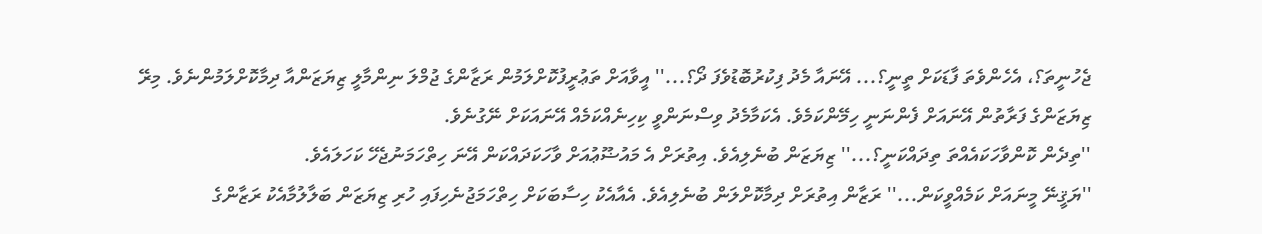ޖެހުނީތަ؟، އެހެންވެތަ ފާޑަކަށް ތީނީ؟... އޭނައާ މެދު ފިކުރުބޮޑުވެފަ ދޯ؟...'' އީވާއަށް ތަޢުރީފުކޮށްލަމުން ރަޒާންގެ ޖުމްލަ ނިންމާލީ ޒިޔަޒަންއާ ދިމާކޮށްލަމުންނެވެ. މިރޭ ޒިޔަޒަންގެ ފަރާތުން އޭނައަށް ފެންނަނީ ހިމޭންކަމެވެ. އެކަމާމެދު ވިސްނަންވީ ކިހިނެއްކަމެއް އޭނައަކަށް ނޭގުނެވެ.
''ތިދެން ކޮންވާހަކައެއްތަ ތިދައްކަނީ؟...'' ޒިޔަޒަން ބުނެލިއެވެ. އިތުރަށް އެ މައުޟޫޢުއަށް ވާހަކަދައްކަން އޭނަ ހިތްހަމަނުޖެހޭ ކަހަލައެވެ.
''ޔަޤީނޭ މީނައަށް ކަމެއްވީކަން...'' ރަޒާން އިތުރަށް ދިމާކޮށްލަން ބުނެލިއެވެ. އެއާއެކު ހިސާބަކަށް ހިތްހަމަޖުނެހިފައި ހުރި ޒިޔަޒަން ބަލާލުމާއެކު ރަޒާންގެ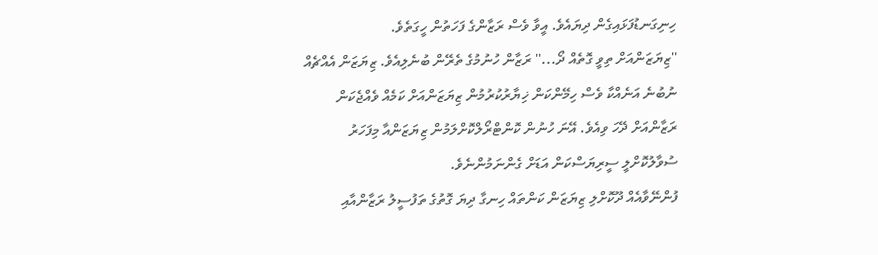ހިނިގަނޑުފަޅައިގެން ދިޔައެވެ. އީވާ ވެސް ރަޒާންގެ ފަހަތުން ހީގަތެވެ.
''ޒިޔަޒަންއަށް ތިވީ ގޮތެއް ދޯ...'' ރަޒާން ހުނުމުގެ ތެރޭން ބުނެލިއެވެ. ޒިޔަޒަން އެއްޗެއް ނުބުނެ އަނެއްކާ ވެސް ހިމޭންކަން ޚިޔާރުކުރުމުން ޒިޔަޒަންއަށް ކަމެއް ވެއްޖެކަން ރަޒާންއަށް ދޭހަ ވިއެވެ. އޭނަ ހުނުން ކޮންޓްރޯލްކޮށްލަމުން ޒިޔަޒަންއާ މިފަހަރު ސުވާލުކޮށްލީ ސީރިޔަސްކަން އަޑަށް ގެންނަމުންނެވެ.
ފުންނޭވާއެއް ދޫކޮށްލި ޒިޔަޒަން ކަންތައް ހިނގާ ދިޔަ ގޮތުގެ ތަފުސީލު ރަޒާންއާއި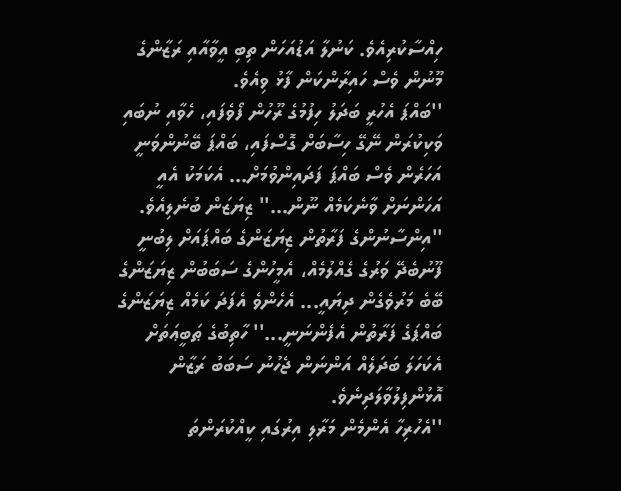ހިއްސާކުރިއެވެ. ކަނުލާ އަޑުއަހަން ތިބި އީވާއާއި ރަޒާންގެ މޫނުން ވެސް ހައިރާންކަން ފާޅު ވިއެވެ.
''ބައްޕަ އެހުރީ ބަދަލު ހިފުމުގެ ރޫހުން ފޯވެފައި، ހެވާއި ނުބައި ވަކިކުރަން ނޭގޭ ހިސާބަށް ގޮސްފައި، ބައްޕަ ބޭނުންވަނީ އަހަރެން ވެސް ބައްޕަ ފަދައިންވުމަށް... އެކަމަކު އެއީ އަހަންނަށް ވާނެކަމެއް ނޫން...'' ޒިޔަޒަން ބުނެލިއެވެ.
''އިންސާނުންގެ ފަރާތުން ޒިޔަޒަންގެ ބައްޕައަށް ލިބުނީ ފޫނުބެދޭ ވަރުގެ ގެއްލުމެއް، އެމީހުންގެ ސަބަބުން ޒިޔަޒަންގެ ބޭބެ މަރުވެގެން ދިޔައީ... އެހެންވެ އެފަދަ ކަމެއް ޒިޔަޒަންގެ ބައްޕަގެ ފަރާތުން އެފެންނަނީ...'' ހާތިބުގެ ޠަބީޢަތަށް އެކަހަލަ ބަދަލެއް އަންނަން ޖެހުނު ސަބަބު ރަޒާން އޮޅުންފިލުވާލަދިނެވެ.
''އެހުރިހާ އެންމެން މަރާލި އިރުގައި ކީއްކުރަންތަ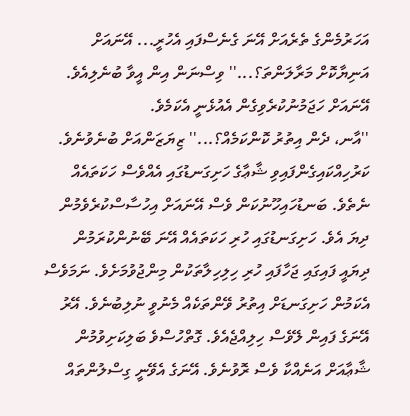އަހަރުމެންގެ ތެރެއަށް އޭނަ ގެނެސްފައި އެހުރީ... އޭނައަށް އަނިޔާކޮށް މަރާލަންތަ؟...'' ވިސްނަން އިން އީވާ ބުނެލިއެވެ. އޭނައަށް ހަޖަމުނުކުރެވިގެން އެއުޅެނީ އެކަމެވެ.
''އާނ، ދެން އިތުރު ކޮންކަމެއް؟...'' ޒިޔަޒަންއަށް ބުނެވުނެވެ.
ކަރުހިއްކައިގެންފައިވި ޝާޢާގެ ހަށިގަނޑުގައި އެއްވެސް ހަކަތައެއް ނެތެވެ. ބަނޑުހައިހޫނުކަން ވެސް އޭނައަށް އިހުސާސްކުރެވެމުން ދިޔަ އެވެ. ހަށިގަނޑުގައި ހުރި ހަކަތައެއް އޭނަ ބޭނުންކުރަމުން ދިޔައީ ފައިގައި ޖަހާފައި ހުރި ހިލިހިލާތަކުން މިންޖުވުމަށެވެ. ނަމަވެސް އެކަމުން ހަށިގަނޑަށް އިތުރު ވޭންތަކެއް މެނުވީ ނުލިބުނެވެ. އޭރު އޭނަގެ ފައިން ލޭވެސް ހިލިއްޖެއެވެ. ގޮތްހުސްވެ ބަލިކަށިވުމުން ޝާޢާއަށް އަނެއްކާ ވެސް ރޮވުނެވެ. އޭނަގެ އެވޭނީ ގިސްލުންތައް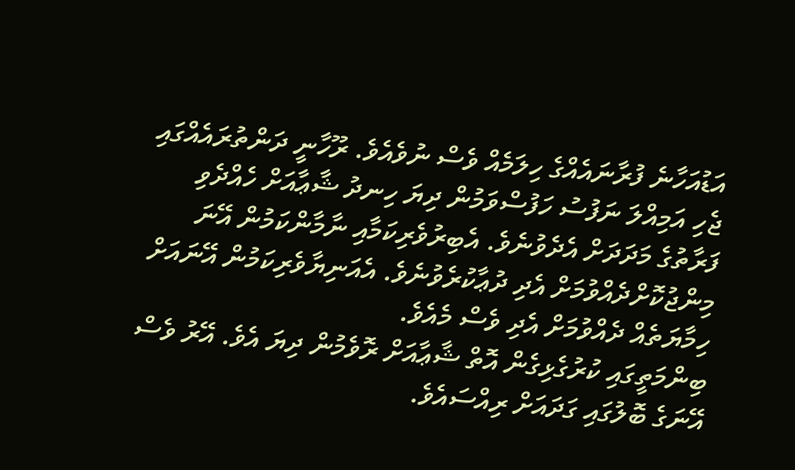އަޑުއަހާނެ ފުރާނައެއްގެ ހިލަމެއް ވެސް ނުވެއެވެ. ރޫހާނީ ދަންތުރައެއްގައި ޖެހި އަމިއްލަ ނަފުސު ހަފުސްވަމުން ދިޔަ ހިނދު ޝާޢާއަށް ހެއްދެވި ފަރާތުގެ މަދަދަށް އެދެވުނެވެ. އެބިރުވެރިކަމާއި ނާމާންކަމުން އޭނަ މިންޖުކޮށްދެއްވުމަށް އެދި ދުޢާކުރެވުނެވެ. އެއަނިޔާވެރިކަމުން އޭނައަށް ހިމާޔަތެއް ދެއްވުމަށް އެދި ވެސް މެއެވެ.
ބިންމަތީގައި ކުރުގެޅިގެން އޮތް ޝާޢާއަށް ރޮވެމުން ދިޔަ އެވެ. އޭރު ވެސް އޭނަގެ ބޮލުގައި ގަދައަށް ރިއްސައެވެ.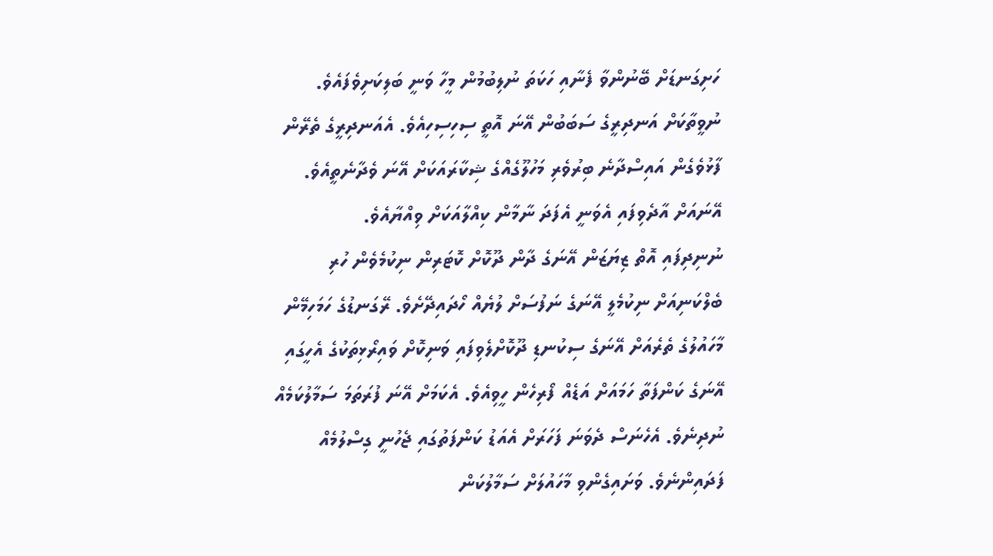ހަށިގަނޑަށް ބޭނުންވާ ފެނާއި ހަކަތަ ނުލިބުމުން މީހާ ވަނީ ބަލިކަށިވެފައެވެ. ނުވީތާކަށް އަނދިރީގެ ސަބަބުން އޭނަ އޮތީ ސިހިސިހިއެވެ. އެއަނދިރީގެ ތެރޭން ފާޅުވެގެން އައިސްދާނެ ބިރުވެރި މަހުލޫގެއްގެ ޝިކާރައަކަށް އޭނަ ވެދާނެތީއެވެ. އޭނައަށް އާދެވިފައި އެވަނީ އެފަދަ ނާމާން ކިއްލާއަކަށް ވިއްޔާއެވެ.
ނުނިދިފައި އޮތް ޒިޔަޒަން އޭނަގެ ދާން ދޫކޮށް ކޮޓަރިން ނިކުމެވެން ހުރި ބެލްކަނިއަށް ނިކުމެލީ އޭނަގެ ނަފުސަށް ލުޔެއް ހޯދައިދޭށެވެ. ރޭގަނޑުގެ ހަމަހިމޭން މާހައުލުގެ ތެރެއަށް އޭނަގެ ސިކުނޑި ދޫކޮށްލެވިފައި ވަނިކޮށް ވައިރޯޅިތަކުގެ އެހީގައި އޭނަގެ ކަންފަތާ ހަމައަށް އަޑެއް ފޯރިހެން ހީވިއެވެ. އެކަމަށް އޭނަ ފުރަތަމަ ސަމާލުކަމެއް ނުދިނެވެ. އެހެނަސް ދެވަނަ ފަހަރަށް އެއަޑު ކަންފަތުގައި ޖެހުނީ ގިސްލުމެއް ފަދައިންނެވެ. ވަށައިގެންވި މާހައުލަށް ސަމާލުކަން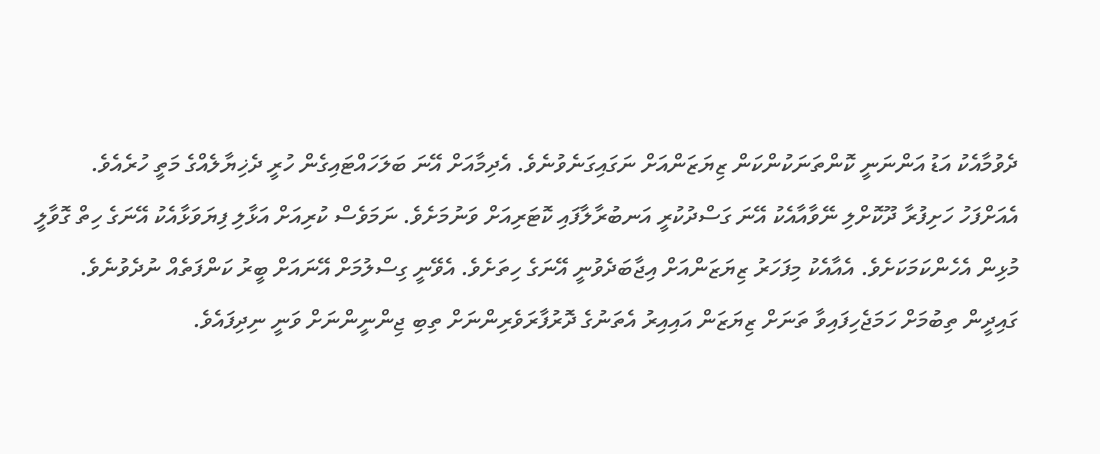ދެވުމާއެކު އަޑު އަންނަނީ ކޮންތަނަކުންކަން ޒިޔަޒަންއަށް ނަގައިގަނެވުނެވެ. އެދިމާއަށް އޭނަ ބަލަހައްޓައިގެން ހުރީ ދެޚިޔާލެއްގެ މަތީ ހުރެއެވެ. އެއަށްފަހު ހަށިފުރާ ދޫކޮށްލި ނޭވާއާއެކު އޭނަ ގަސްދުކުރީ އަނބުރާލާފައި ކޮޓަރިއަށް ވަނުމަށެވެ. ނަމަވެސް ކުރިއަށް އަޅާލި ފިޔަވަޅާއެކު އޭނަގެ ހިތް ގޮވާލީ މުޅިން އެހެންކަމަކަށެވެ. އެއާއެކު މިފަހަރު ޒިޔަޒަންއަށް އިޖާބަދެވުނީ އޭނަގެ ހިތަށެވެ. އެވޭނީ ގިސްލުމަށް އޭނައަށް ބީރު ކަންފަތެއް ނުދެވުނެވެ.
ގައިދީން ތިބުމަށް ހަމަޖެހިފައިވާ ތަނަށް ޒިޔަޒަން އައިއިރު އެތަނުގެ ދޮރުފާރަވެރިންނަށް ތިބި ޖިންނީންނަށް ވަނީ ނިދިފައެވެ.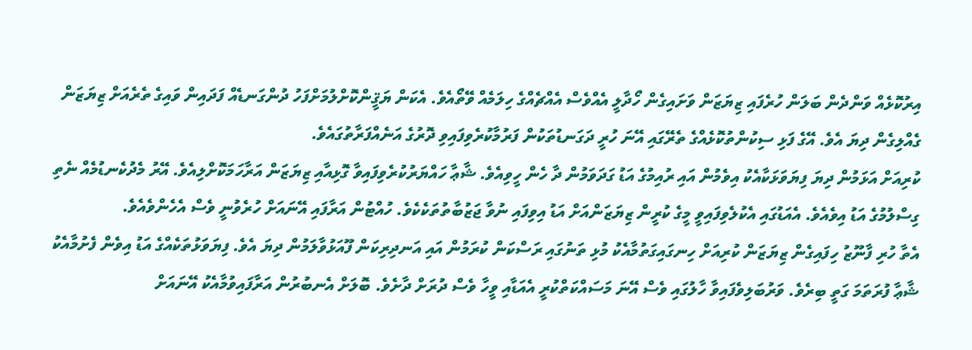އިރުކޮޅެއް ވަންދެން ބަލަން ހުރެފައި ޒިޔަޒަން ވަށައިގެން ހޯދާލީ އެއްވެސް އެއްޗެއްގެ ހިލަމެއް ވޭތޯއެވެ. އެކަން ޔަޤީންކޮށްލުމަށްފަހު ދުންގަނޑެއް ފަދައިން ވައިގެ ތެރެއަށް ޒިޔަޒަން ގެއްލިގެން ދިޔަ އެވެ. އޭގެ ފަޅި ސިކުންތުކޮޅެއްގެ ތެރޭގައި އޭނަ ހުރީ ދަގަނޑުތަކުން ފަރުމާކުރެވިފައިވި ދޮރުގެ އަނެއްފަރާތުގައެވެ.
ކުރިއަށް އަޅަމުން ދިޔަ ފިޔަވަޅަކާއެކު އިވެމުން އައި ރުއިމުގެ އަޑު ގަދަވަމުން ދާ ހެން ހީވިއެވެ. ޝާޢާ ހައްޔަރުކުރެވިފައިވާ ގޮޅިއާއި ޒިޔަޒަން އަރާހަމަކޮށްލިއެވެ. އޭރު މެދުކެނޑުމެއް ނެތި ގިސްލުމުގެ އަޑު އިވެއެވެ. އެއަޑުގައި އެކުލެވިފައިވީ މީގެ ކުރީން ޒިޔަޒަންއަށް އަޑު އިވިފައި ނުވާ ޖަޒުބާތުތަކެކެވެ. ހުއްޓުން އަރާފައި އޭނައަށް ހުރެވުނީ ވެސް އެހެންވެއެވެ.
އެތާ ހުރި ފާނޫޒު ހިފައިގެން ޒިޔަޒަން ކުރިއަށް ހިނގައިގަތުމާއެކު މުޅި ތަނުގައި ރަސްކަން ކުރަމުން އައި އަނދިރިކަން ފޫއަޅުވާލަމުން ދިޔަ އެވެ. ފިޔަވަޅުތަކެއްގެ އަޑު އިވެން ފެށުމާއެކު ޝާޢާ ފުރަތަމަ ގަތީ ބިރެވެ. ވަރުބަލިވެފައިވާ ހާލުގައި ވެސް އޭނަ މަސައްކަތްކުރީ އެއަޑާއި ވީހާ ވެސް ދުރަށް ދާށެވެ. ބޮލަށް އެނބުރުން އަރާފައިވުމާއެކު އޭނައަށް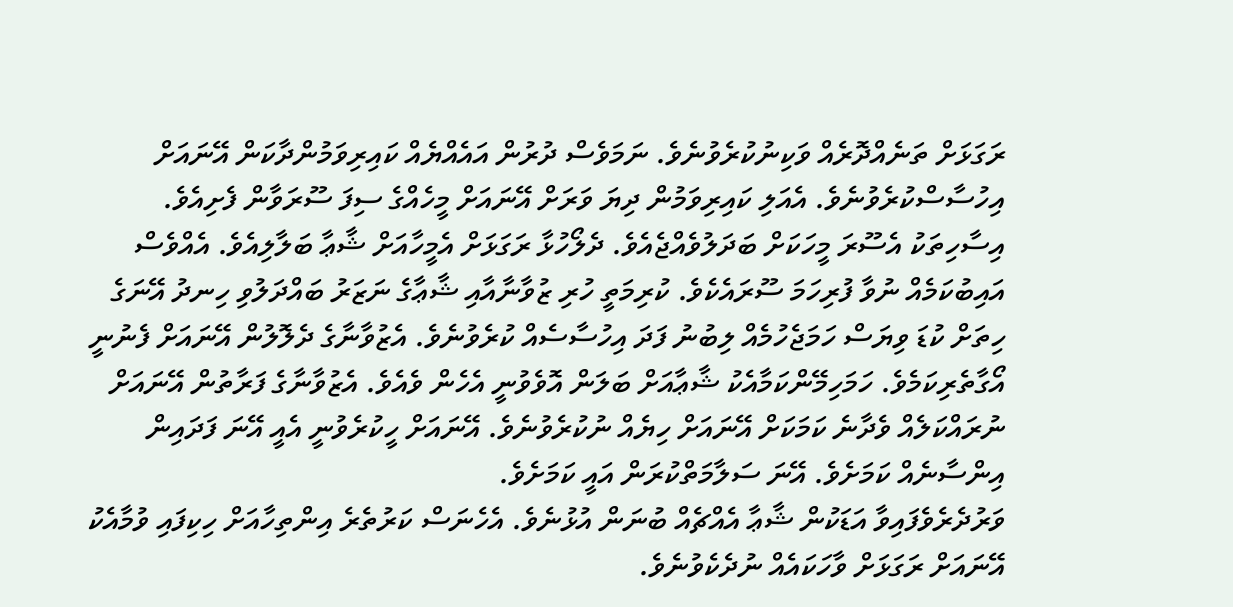ރަގަޅަށް ތަނެއްދޮރެއް ވަކިނުކުރެވުނެވެ. ނަމަވެސް ދުރުން އައެއްޔެއް ކައިރިވަމުންދާކަން އޭނައަށް އިހުސާސްކުރެވުނެވެ. އެއަލި ކައިރިވަމުން ދިޔަ ވަރަށް އޭނައަށް މީހެއްގެ ސިފަ ސޫރަވާން ފެށިއެވެ. އިސާހިތަކު އެސޫރަ މީހަކަށް ބަދަލުވެއްޖެއެވެ. ދެލޯހުޅާ ރަގަޅަށް އެމީހާއަށް ޝާޢާ ބަލާލިއެވެ. އެއްވެސް އައިބުކަމެއް ނުވާ ފުރިހަމަ ސޫރައެކެވެ. ކުރިމަތީ ހުރި ޒުވާނާއާއި ޝާޢާގެ ނަޒަރު ބައްދަލުވި ހިނދު އޭނަގެ ހިތަށް ކުޑަ ވިޔަސް ހަމަޖެހުމެއް ލިބުނު ފަދަ އިހުސާސެއް ކުރެވުނެވެ. އެޒުވާނާގެ ދެލޮލުން އޭނައަށް ފެނުނީ އޯގާތެރިކަމެވެ. ހަމަހިމޭންކަމާއެކު ޝާޢާއަށް ބަލަން އޮވެވުނީ އެހެން ވެއެވެ. އެޒުވާނާގެ ފަރާތުން އޭނައަށް ނުރައްކަލެއް ވެދާނެ ކަމަކަށް އޭނައަށް ހިޔެއް ނުކުރެވުނެވެ. އޭނައަށް ހީކުރެވުނީ އެއީ އޭނަ ފަދައިން އިންސާނެއް ކަމަށެވެ. އޭނަ ސަލާމަތްކުރަން އައީ ކަމަށެވެ.
ވަރުދެރެވެފައިވާ އަޑަކުން ޝާޢާ އެއްޗެއް ބުނަން އުޅުނެވެ. އެހެނަސް ކަރުތެރެ އިންތިހާއަށް ހިކިފައި ވުމާއެކު އޭނައަށް ރަގަޅަށް ވާހަކައެއް ނުދެކެވުނެވެ.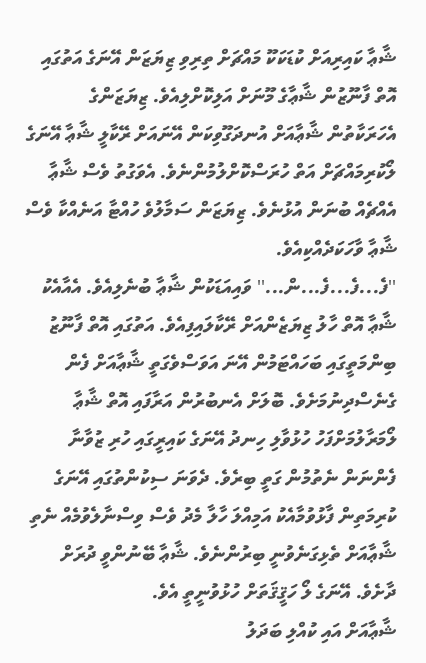ޝާޢާ ކައިރިއަށް ކުޑަކަކޫ މައްޗަށް ތިރިވި ޒިޔަޒަން އޭނަގެ އަތުގައި އޮތް ފާނޫޒުން ޝާޢާގެ މޫނަށް އަލިކޮށްލިއެވެ. ޒިޔަޒަންގެ އެހަރަކާތުން ޝާޢާއަށް އުނދަގޫވިކަން އޭނައަށް ރޭކާލީ ޝާޢާ އޭނަގެ ލޯކުރިމައްޗަށް އަތް ހުރަސްކޮށްލުމުންނެވެ. އެވަގުތު ވެސް ޝާޢާ އެއްޗެއް ބުނަން އުޅުނެވެ. ޒިޔަޒަން ސަމާލުވެ ހުއްޓާ އަނެއްކާ ވެސް ޝާޢާ ވާހަކަދެއްކިއެވެ.
''ފެ...ފެ...ފެ...ން...'' ވައިއަޑަކުން ޝާޢާ ބުނެލިއެވެ. އެއާއެކު ޝާޢާ އޮތް ހާލު ޒިޔަޒެންއަށް ރޭކާލައިފިއެވެ. އަތުގައި އޮތް ފާނޫޒު ބިންމަތީގައި ބަހައްޓަމުން އޭނަ އަވަސްވެގަތީ ޝާޢާއަށް ފެން ގެނެސްދިނުމަށެވެ. ބޮލަށް އެނބުރުން އަރާފައި އޮތް ޝާޢާ ލޯމަރާލުމަށްފަހު ހުޅުވާލި ހިނދު އޭނަގެ ކައިރީގައި ހުރި ޒުވާނާ ފެންނަން ނެތުމުން ގަތީ ބިރެވެ. ދެވަނަ ސިކުންތުގައި އޭނަގެ ކުރިމަތިން ފާޅުވުމާއެކު އަމިއްލަ ހާލާ މެދު ވެސް ވިސްނާލެވުމެއް ނެތި ޝާޢާއަށް ތެޅިގަނެވުނީ ބިރުންނެވެ. ޝާޢާ ބޭނުންވީ ދުރަށް ދާށެވެ. އޭނަގެ ލޯ ހަޤީޤަތަށް ހުޅުވުނީތީ އެވެ.
ޝާޢާއަށް އައި ކުއްލި ބަދަލު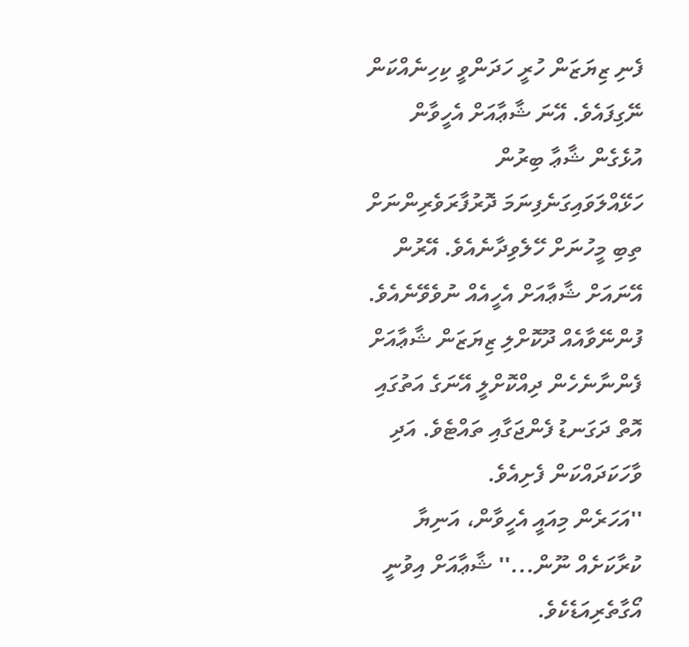ފެނި ޒިޔަޒަން ހުރީ ހަދަންވީ ކިހިނެއްކަން ނޭގިފައެވެ. އޭނަ ޝާޢާއަށް އެހީވާން އުޅެގެން ޝާޢާ ބިރުން ހަޅޭއްލަވައިގަނެފިނަމަ ދޮރުފާރަވެރިންނަށް ތިބި މީހުނަށް ހޭލެވިދާނެއެވެ. އޭރުން އޭނައަށް ޝާޢާއަށް އެހީއެއް ނުވެވޭނެއެވެ. ފުންނޭވާއެއް ދޫކޮށްލި ޒިޔަޒަން ޝާޢާއަށް ފެންނާނެހެން ދިއްކޮށްލީ އޭނަގެ އަތުގައި އޮތް ދަގަނޑު ފެންޖަގާއި ތައްޓެވެ. އަދި ވާހަކަދައްކަން ފެށިއެވެ.
''އަހަރެން މިއައީ އެހީވާން، އަނިޔާ ކުރާކަށެއް ނޫން...'' ޝާޢާއަށް އިވުނީ އޯގާތެރިއަޑެކެވެ.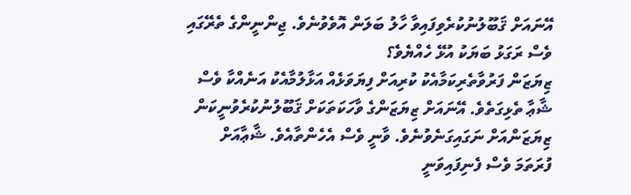އޭނައަށް ޤަބޫލުނުކުރެވިފައިވާ ހާލު ބަލަން އޮވެވުނެވެ. ޖިންނީންގެ ތެރޭގައި ވެސް ރަގަޅު ބަޔަކު އުޅޭ ހެއްޔެވެ؟
ޒިޔަޒަން ފަރުވާތެރިކަމާއެކު ކުރިއަށް ފިޔަވަޅެއް އަޅާލުމާއެކު އަނެއްކާ ވެސް ޝާޢާ ތެޅިގަތެވެ. އޭނައަށް ޒިޔަޒަންގެ ވާހަކަތަކަށް ޤަބޫލުނުކުރެވުނީކަން ޒިޔަޒަންއަށް ނަގައިގަނެވުނެވެ. ވާނީ ވެސް އެހެންތާއެވެ. ޝާޢާއަށް ފުރަތަމަ ވެސް ފެނިފައިވަނީ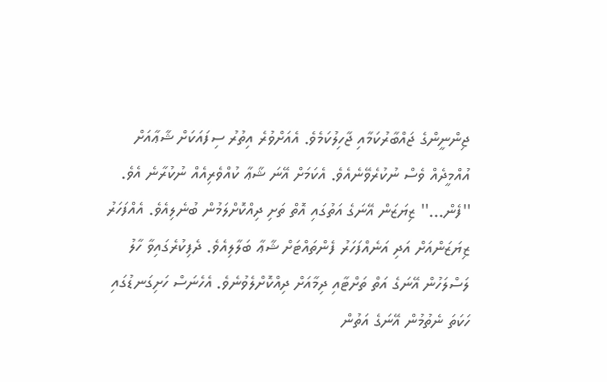ޖިންނީންގެ ޖައްބާރުކަމާއި ޖާހިލުކަމެވެ. އެއަށްވުރެ އިތުރު ސިފައަކަށް ޝާޢާއަށް އުއްމީދެއް ވެސް ނުކުރެވޭނެއެވެ. އެކަމަށް އޭނަ ޝާޢާ ކުއްވެރިއެއް ނުކުރާނެ އެވެ.
''ފެން...'' ޒިޔަޒަން އޭނަގެ އަތުގައި އޮތް ތަށި ދިއްކޮށްލަމުން ބުނެލިއެވެ. އެއްފަހަރު ޒިޔަޒަންއަށް އަދި އަނެއްފަހަރު ފެންތައްޓަށް ޝާޢާ ބަލާލިއެވެ. ދެފިކުރެގައިވާ ހާލު ލަސްލަހުން އޭނަގެ އަތް ތަށްޓާއި ދިމާއަށް ދިއްކޮށްލެވުނެވެ. އެހެނަސް ހަށިގަނޑުގައި ހަކަތަ ނެތުމުން އޭނަގެ އަތުން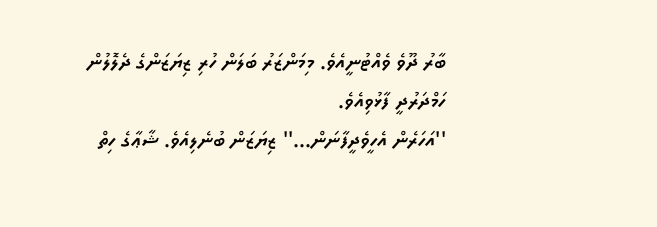ބާރު ދޫވެ ވެއްޓުނީއެވެ. މިމަންޒަރު ބަލަން ހުރި ޒިޔަޒަންގެ ދެލޮލުން ހަމްދަރުދީ ފާޅުވިއެވެ.
''އަހަރެން އެހީވެދީފާނަން...'' ޒިޔަޒަން ބުނެލިއެވެ. ޝާޢާގެ ހިތް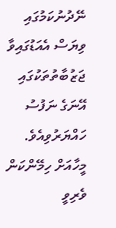ނޭދުނުކަމުގައި ވިޔަސް އެއަޑުގައިވާ ޖަޒުބާތުތަކުގައި އޭނަގެ ނަފުސު ހައްޔަރުވިއެވެ. މީހާއަށް ހިމޭންކަން ވެރިވީ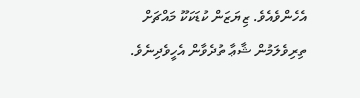އެހެންވެއެވެ. ޒިޔަޒަން ކުޑަކަކޫ މައްޗަށް ތިރިވެލަމުން ޝާޢާ ތުދެވާން އެހީވެދިނެވެ.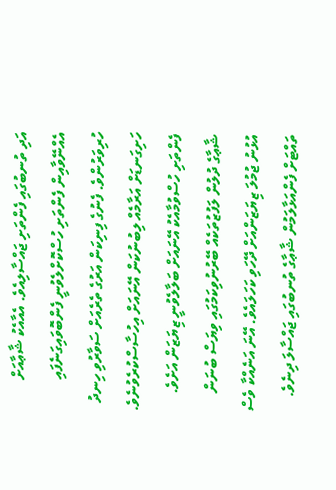އަދި ތުނބުގައި ފެންތަށި ޖައްސާލިއެވެ. އެއާއެކު ޝާޢާއަށް އެއްނޭވާއިން ފެންތަށި ހުސްކޮށްލެވުނީ ފެންބޮވައިގަނެފައި ހުރިވަރުންވެ. ފެނުގެ ފިނިކަން އަރުގެ ތެރެއަށް ސަވާރުވި ހިނދު ހަށިގަނޑަށް އަރާމެއް ލިބުނުކަން އޭނައަށް އިހުސާސްކުރެވުނެވެ. ފެންތަށި ހުސްވުމާއެކު އޭނައަށް ބަލާލެވުނީ ޒިޔަޒަން އަށެވެ. ޝާޢާގެ ދުލުން ލަފުޒުތަކެއް ބޭރުނުވިކަމުގައި ވިޔަސް ބުނަން އުޅުނު ޖުމުލަ ޒިޔަޒަންއަށް ދޭހަވި ކަހަލައެވެ. އޭނަ އަނެއްކާ ވެސް ތައްޓަށް ފެންއަޅާލަމުން ޝާޢާގެ ތުނބުގައި ޖައްސާލަ ދިނެވެ.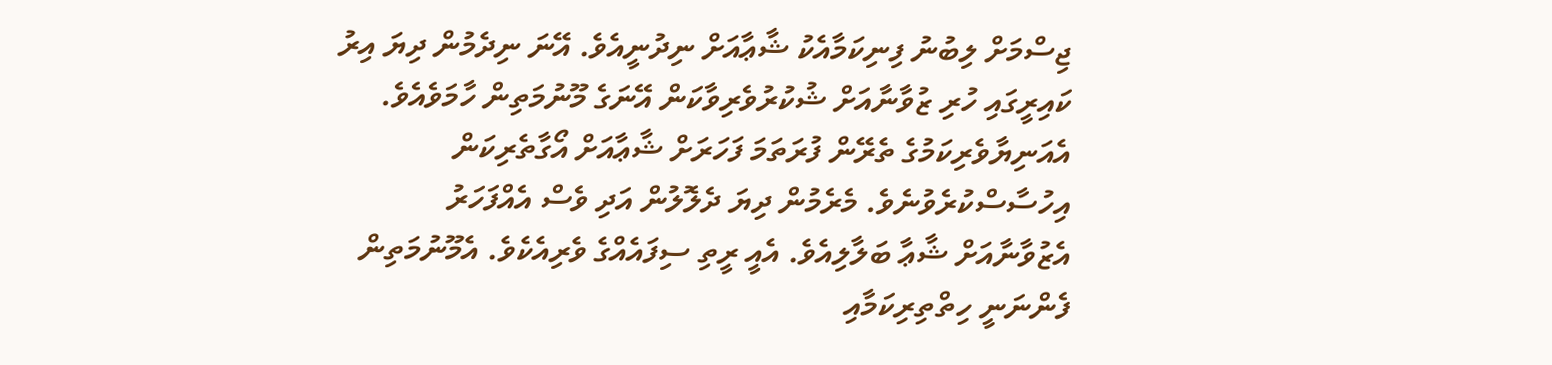ޖިސްމަށް ލިބުނު ފިނިކަމާއެކު ޝާޢާއަށް ނިދުނީއެވެ. އޭނަ ނިދެމުން ދިޔަ އިރު ކައިރީގައި ހުރި ޒުވާނާއަށް ޝުކުރުވެރިވާކަން އޭނަގެ މޫނުމަތިން ހާމަވެއެވެ. އެއަނިޔާވެރިކަމުގެ ތެރޭން ފުރަތަމަ ފަހަރަށް ޝާޢާއަށް އޯގާތެރިކަން އިހުސާސްކުރެވުނެވެ. މެރެމުން ދިޔަ ދެލޮލުން އަދި ވެސް އެއްފަހަރު އެޒުވާނާއަށް ޝާޢާ ބަލާލިއެވެ. އެއީ ރީތި ސިފައެއްގެ ވެރިއެކެވެ. އެމޫނުމަތިން ފެންނަނީ ހިތްތިރިކަމާއި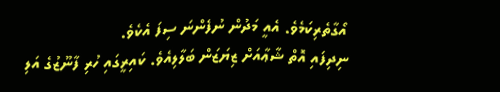އޯގާތެރިކަމެވެ. އެއީ މަދުން ނުފެންނަ ސިފަ އެކެވެ.
ނިދިފައި އޮތް ޝާޢާއަށް ޒިޔަޒަން ބަލާލިއެވެ. ކައިރީގައި ހުރި ފާނޫޒުގެ އަލި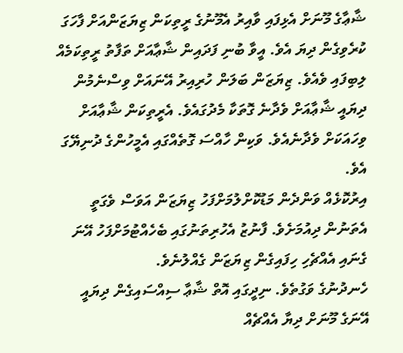ޝާޢާގެ މޫނަށް އެޅިފައި ވާއިރު އެމޫނުގެ ރީތިކަން ޒިޔަޒަންއަށް ފާހަގަ ކުރެވިގެން ދިޔަ އެވެ. އީވާ ބުނި ފަދައިން ޝާޢާއަށް ތަފާތު ރީތިކަމެއް ލިބިފައި ވެއެވެ. ޒިޔަޒަން ބަލަން ހުރިއިރު އޭނައަށް ވިސްނެމުން ދިޔައީ ޝާޢާއަށް ވެދާނެ ގޮތަކާ މެދުގައެވެ. އެރީތިކަން ޝާޢާއަށް ވިހައަކަށް ވެދާނެއެވެ. ވަކިން ހާއްސަ ގޮތެއްގައި އެމީހުންގެ ދުނިޔޭގަ އެވެ.
އިރުކޮޅެއް ވަންދެން މަޑުކޮށްލުމަށްފަހު ޒިޔަޒަން އަވަސް ވެގަތީ އެތަނުން ދިއުމަށެވެ. ފާނުޒު އެހުރިތަނުގައި ބެހެއްޓުމަށްފަހު އޭނަ ގެނައި އެއްޗެހި ހިފައިގެން ޒިޔަޒަން ގެއްލުނެވެ.
ހެނދުނުގެ ވަގުތެވެ. ނިދީގައި އޮތް ޝާޢާ ސިއްސައިގެން ދިޔައީ އޭނަގެ މޫނަށް ދިޔާ އެއްޗެއް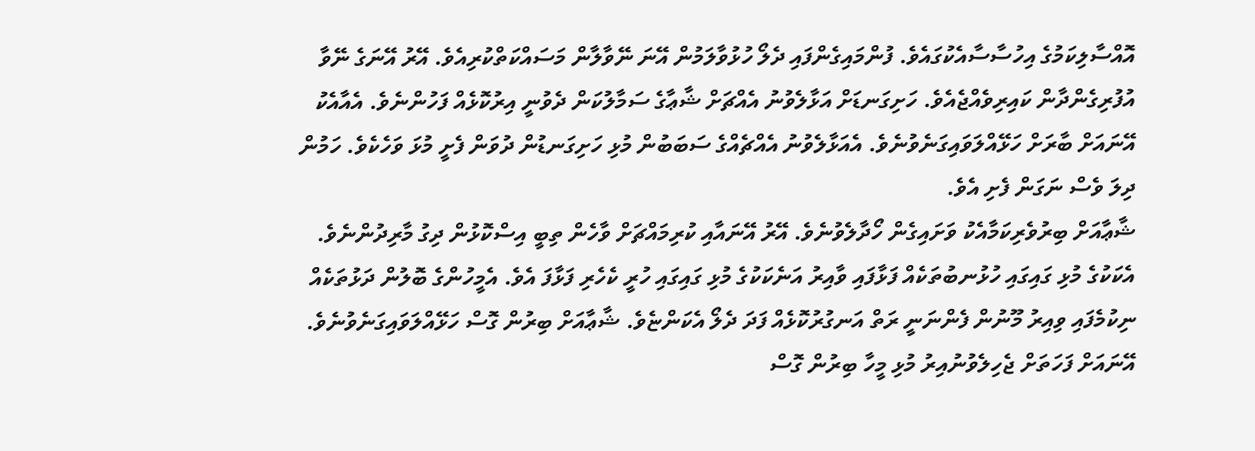އޮއްސާލިކަމުގެ އިހުސާސާއެކުގައެވެ. ފުންމައިގެންފައި ދެލޯ ހުޅުވާލަމުން އޭނަ ނޭވާލާން މަސައްކަތްކުރިއެވެ. އޭރު އޭނަގެ ނޭވާ އުފުރިގެންދާން ކައިރިވެއްޖެއެވެ. ހަށިގަނޑަށް އަޅާލެވުނު އެއްޗަށް ޝާޢާގެ ސަމާލުކަން ދެވުނީ އިރުކޮޅެއް ފަހުންނެވެ. އެއާއެކު އޭނައަށް ބާރަށް ހަޅޭއްލަވައިގަނެވުނެވެ. އެއަޅާލެވުނު އެއްޗެއްގެ ސަބަބުން މުޅި ހަށިގަނޑުން ދުވަން ފެށީ މުޅަ ވަހެކެވެ. ހަމުން ދިލަ ވެސް ނަގަން ފެށި އެވެ.
ޝާޢާއަށް ބިރުވެރިކަމާއެކު ވަށައިގެން ހޯދާލެވުނެވެ. އޭރު އޭނައާއި ކުރިމައްޗަށް ވާހެން ތިބީ އިސްކޮޅުން ދިގު މާރިދުންނެވެ. އެކަކުގެ މުޅި ގައިގައި ހުޅުނބުތަކެއް ފަޅާފައި ވާއިރު އަނެކަކުގެ މުޅި ގައިގައި ހުރީ ކެހެރި ފަޅާފަ އެވެ. އެމީހުންގެ ބޮލުން ދަޅުތަކެއް ނިކުމެފައި ވިއިރު މޫނުން ފެންނަނީ ރަތް އަނގުރުކޮޅެއް ފަދަ ދެލޯ އެކަންޏެވެ. ޝާޢާއަށް ބިރުން ގޮސް ހަޅޭއްލަވައިގަނެވުނެވެ. އޭނައަށް ފަހަތަށް ޖެހިލެވުނުއިރު މުޅި މީހާ ބިރުން ގޮސް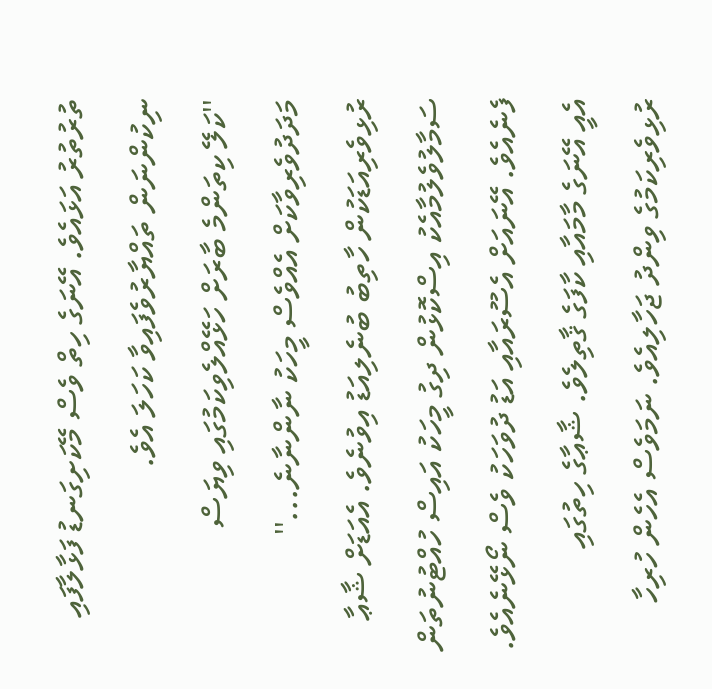ތުރުތުރު އަޅައެވެ. އޭނަގެ ހިތް ވެސް މޭކަށިގަނޑު ފަޅާލާފައި ނިކުންނަން ތައްޔާރުވެފައިވާ ކަހަލަ އެވެ.
''ކަލޭ ކިތަންމެ ބާރަށް ހަޅޭއްލެވިކަމުގައި ވިޔަސް މަދަދުވެރިވާކަށް އެއްވެސް މީހަކު ނާންނާނެ...'' ރުޅިވެރިއަޑަކުން ހާތިބު ބުނެލިއަޑު އިވުނެވެ. އެއަޑަށް ޝާޢާ ސަމާލުވެލުމާއެކު އިސްކޮޅުން ދިގު މީހަކު އައިސް ހުއްޓުނުތަން ފެނެއެވެ. އޭނައަށް އެސޫރައާއި އަޑު ދުވަހަކު ވެސް ނޯޅޭނެއެވެ. އެއީ އޭނަގެ މާމައާއި ކާފަގެ ޤާތިލެވެ. ޝާޢާގެ ހިތުގައި ރުޅިވެރިކަމުގެ ވިންދު ޖަހާލިއެވެ. ނަމަވެސް އެހެން ހުރިހާ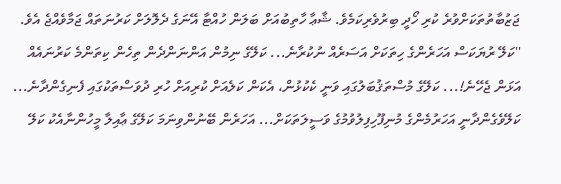ޖަޒުބާތުތަކަށްވުރެ ކުރި ހޯދީ ބިރުވެރިކަމެވެ. ޝާޢާ ހާތިބުއަށް ބަލަން ހުއްޓާ އޭނަގެ ދެލޮލަށް ކަރުނަތައް ޖަމާވެއްޖެ އެވެ.
''ކަލޭ ރުޔަކަސް އަހަރެންގެ ހިތަކަށް އަސަރެއް ނުކުރާނެ... ކަލޭގެ ނިމުން އަންނަންދެން ތިހެން ކިތަންމެ ކަރުނައެއް އަޅަން ޖެހޭނެ!... ކަލޭގެ މުސްތަޤުބަލުގައި ވަނީ ކެކުޅުން، އެކަން ކަލެއަށް ކުރިއަށް ހުރި ދުވަސްތަކުގައި ފެނިގެންދާނެ... ކަލޭވެގެންދާނީ އަހަރުމެންގެ މުނިފޫހިފިލުވުމުގެ ވަސީލަތަކަށް... އަހަރެން ބޭނުންވިނަމަ ކަލޭގެ ޢާއިލާ މީހުންނާއެކު ކަލޭ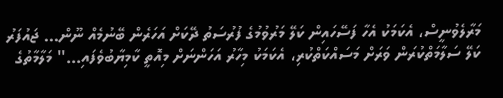މަރާލެވުނީސް، އެކަމަކު އެހާ ފަސޭހައިން ކަލޭ މަރުވުމުގެ ފުރުސަތު ދޭކަށް އަހަރެން ބޭނުމެއް ނޫން... ޖައުފަރު ކަލޭ ސަލާމަތްކުރަން ވަރަށް މަސައްކަތްކުރި، އެކަމަކު މިހާރު އަހަންނަށް މިއޮތީ ކާމިޔާބުވެފައި...'' މަލާމާތުގެ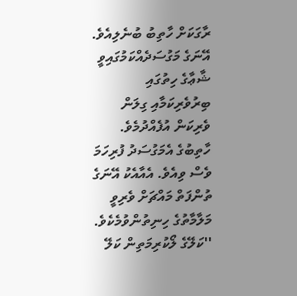ރާގަކަށް ހާތިބު ބުނެލިއެވެ. އޭނަގެ މަގުސަދެއްކަމުގައިވީ ޝާޢާގެ ހިތުގައި ބިރުވެރިކަމާއި ގިލަން ވެރިކަން އުފެއްދުމެވެ. ހާތިބުގެ އެމަގުސަދު ފުރިހަމަ ވެސް ވިއެވެ. އެއާއެކު އޭނަގެ ތުންފަތް މައްޗަށް ވެރިވީ މަލާމާތުގެ ހިނިތުންވުމެކެވެ.
''ކަލޭގެ ލޯކުރިމަތިން ކަލޭ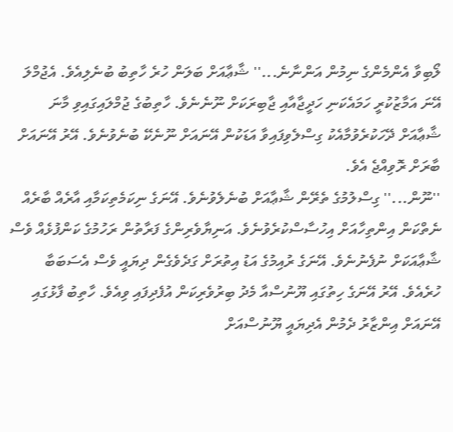ލޯބިވާ އެންމެންގެ ނިމުން އަންނާނެ...'' ޝާޢާއަށް ބަލަން ހުރެ ހާތިބު ބުނެލިއެވެ. އެޖުމްލަ އޭނަ އަމާޒުކުރީ ހަމައެކަނި ހަދީޖާއާއި ޖާބިރަކަށް ނޫނެނެވެ. ހާތިބުގެ ޖުމްލައިގައިވި މާނަ ޝާޢާއަށް ދޭހަކުރެވުމާއެކު ގިސްލެވިފައިވާ އަޑަކުން އޭނައަށް ނޫނެކޭ ބުނެވުނެވެ. އޭރު އޭނައަށް ބާރަށް ރޮވިއްޖެ އެވެ.
''ނޫން...'' ގިސްލުމުގެ ތެރޭން ޝާޢާއަށް ބުނެލެވުނެވެ. އޭނަގެ ނިކަމެތިކަމާއި އާރެއް ބާރެއް ނެތްކަން އިންތިހާއަށް އިހުސާސްކުރެވުނެވެ. އަނިޔާވެރިންގެ ފަރާތުން ރަހުމުގެ ކަންފުޅެއް ވެސް ޝާޢާއަކަށް ނުފެނުނެވެ. އޭނަގެ ރުއިމުގެ އަޑު އިތުރަށް ގަދެވެގެން ދިޔައީ ވެސް އެސަބަބާ ހުރެއެވެ. އޭރު އޭނަގެ ހިތުގައި ޔޫނުސްއާ މެދު ބިރުވެރިކަން އުފެދިފައި ވިއެވެ. ހާތިބު ފާޅުގައި އޭނައަށް އިންޒާރު ދެމުން އެދިޔައީ ޔޫނުސްއަށް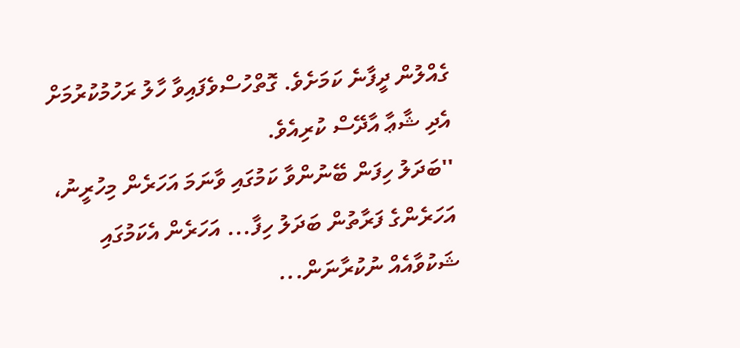ގެއްލުން ދީފާނެ ކަމަށެވެ. ގޮތްހުސްވެފައިވާ ހާލު ރަހުމުކުރުމަށް އެދި ޝާޢާ އާދޭސް ކުރިއެވެ.
''ބަދަލު ހިފަން ބޭނުންވާ ކަމުގައި ވާނަމަ އަހަރެން މިހުރީނު، އަހަރެންގެ ފަރާތުން ބަދަލު ހިފާ... އަހަރެން އެކަމުގައި ޝަކުވާއެއް ނުކުރާނަން...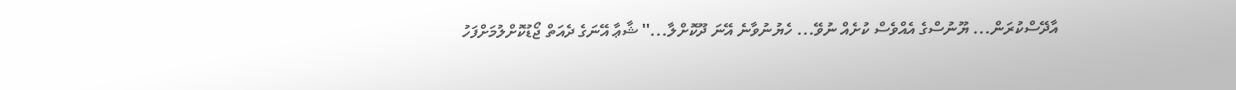އާދޭސްކުރަން... ޔޫނުސްގެ އެއްވެސް ކުށެއް ނުވޭ... ހެޔުނުވާނެ އޭނަ ދޫކޮށްލާ...'' ޝާޢާ އޭނަގެ ދެއަތް ޖޯޑުކޮށްލުމަށްފަހު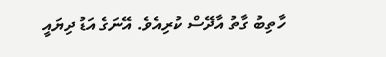ހާތިބު ގާތު އާދޭސް ކުރިއެވެ. އޭނަގެ އަޑު ދިޔައީ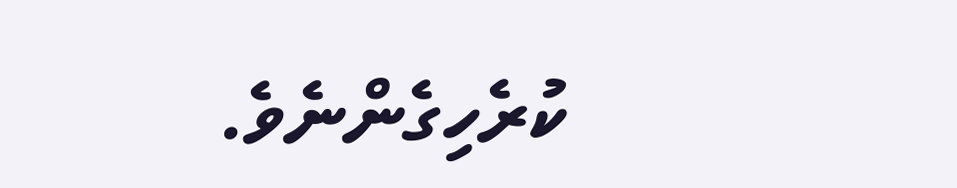ކުރެހިގެންނެވެ.